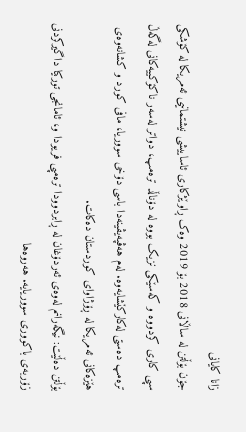زانا کایانی
جۆن بۆڵتن لە ساڵانی 2018 بۆ 2019 وەک ڕاوێژکاری ئاساییشی نیشتمانیی ئەمریکا لە کۆشکی سپی کاری کردووە و کەسێکی نزیک بووە لە دۆناڵد ترەمپ، دواتر لەسەر ناکۆکییەکانی لەگەڵ ترەمپ دەستی لەکارکێشایەوە. لەم هەڤپەیڤینەدا باسی دۆخی سووریا، مافی کورد و کشانەوەی هێزەکانی ئەمریکا لە ڕۆژاوای کوردستان دەکات.
بۆڵتن دەڵێت: نیگەرانم لەوەی ئەردۆغان لە ڕابردوودا ترەمپی فریودا و، ئامانجی تورکیا داگیرکردنی زۆربەی باکووری سووریایە. هەروەها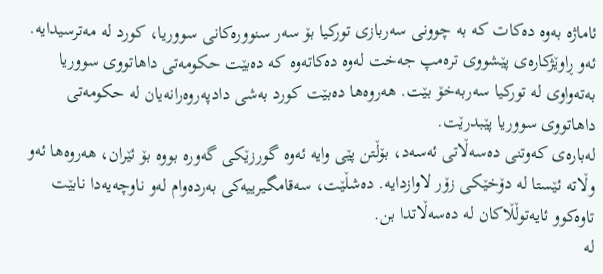ئاماژە بەوە دەکات کە بە چوونی سەربازی تورکیا بۆ سەر سنوورەکانی سووریا، کورد لە مەترسیدایە.
ئەو ڕاوێژکارەی پێشووی ترەمپ جەخت لەوە دەکاتەوە کە دەبێت حکومەتی داهاتووی سووریا بەتەواوی لە تورکیا سەربەخۆ بێت. هەروەها دەبێت کورد بەشی دادپەروەرانەیان لە حکومەتی داهاتووی سووریا پێبدرێت.
لەبارەی کەوتنی دەسەڵاتی ئەسەد، بۆڵتن پێی وایە ئەوە گورزێکی گەورە بووە بۆ ئێران، هەروەها ئەو وڵاتە ئێستا لە دۆخێکی زۆر لاوازدایە. دەشڵێت، سەقامگیرییەکی بەردەوام لەو ناوچەیەدا نابێت تاوەکوو ئایەتوڵڵاکان لە دەسەڵاتدا بن.
لە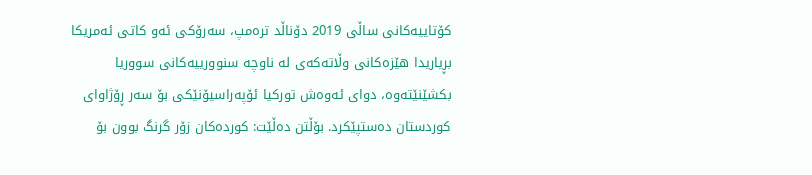کۆتاییەکانی ساڵی 2019 دۆناڵد ترەمپ، سەرۆکی ئەو کاتی ئەمریکا بڕیاریدا هێزەکانی وڵاتەکەی لە ناوچە سنوورییەکانی سووریا بکشێنێتەوە، دوای ئەوەش تورکیا ئۆپەراسیۆنێکی بۆ سەر ڕۆژاوای کوردستان دەستپێکرد. بۆڵتن دەڵێت: کوردەکان زۆر گرنگ بوون بۆ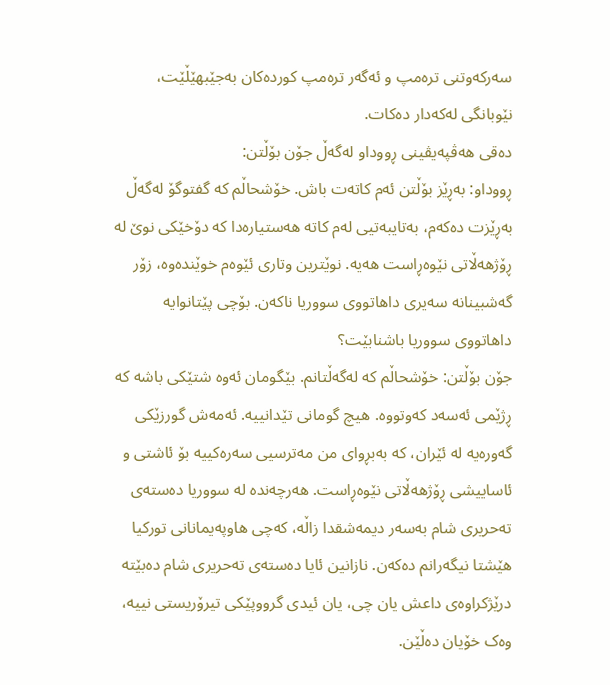سەرکەوتنی ترەمپ و ئەگەر ترەمپ کوردەکان بەجێبهێڵێت، نێوبانگی لەکەدار دەکات.
دەقی هەڤپەیڤینی ڕووداو لەگەڵ جۆن بۆڵتن:
ڕووداو: بەڕێز بۆڵتن ئەم کاتەت باش. خۆشحاڵم کە گفتوگۆ لەگەڵ بەڕێزت دەکەم، بەتایبەتیی لەم کاتە هەستیارەدا کە دۆخێکی نوێ لە ڕۆژهەڵاتی نێوەڕاست هەیە. نوێترین وتاری ئێوەم خوێندەوە، زۆر گەشبینانە سەیری داهاتووی سووریا ناکەن. بۆچی پێتانوایە داهاتووی سووریا باشنابێت؟
جۆن بۆڵتن: خۆشحاڵم کە لەگەڵتانم. بێگومان ئەوە شتێکی باشە کە ڕژێمی ئەسەد کەوتووە. هیچ گومانی تێدانییە. ئەمەش گورزێکی گەورەیە لە ئێران، کە بەبڕوای من مەترسیی سەرەکییە بۆ ئاشتی و ئاساییشی ڕۆژهەڵاتی نێوەڕاست. هەرچەندە لە سووریا دەستەی تەحریری شام بەسەر دیمەشقدا زاڵە، کەچی هاوپەیمانانی تورکیا هێشتا نیگەرانم دەکەن. نازانین ئایا دەستەی تەحریری شام دەبێتە درێژکراوەی داعش یان چی، یان ئیدی گرووپێکی تیرۆریستی نییە، وەک خۆیان دەڵێن.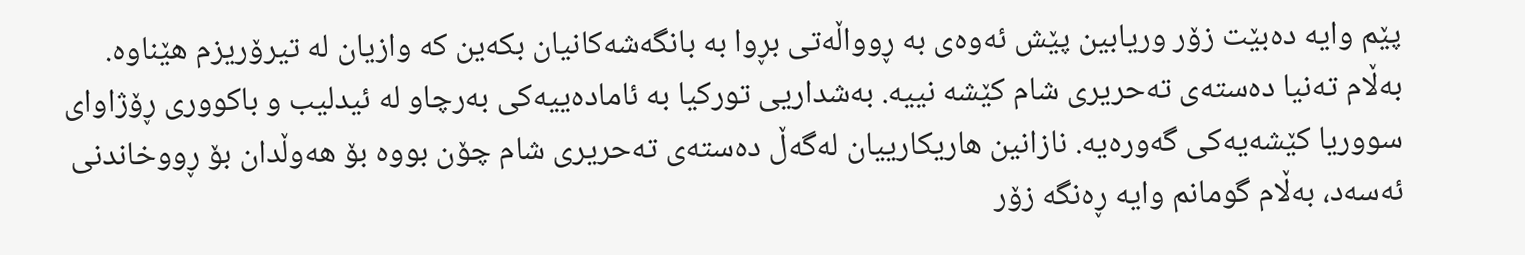پێم وایە دەبێت زۆر وریابین پێش ئەوەی بە ڕوواڵەتی بڕوا بە بانگەشەکانیان بکەین کە وازیان لە تیرۆریزم هێناوە. بەڵام تەنیا دەستەی تەحریری شام کێشە نییە. بەشداریی تورکیا بە ئامادەییەکی بەرچاو لە ئیدلیب و باکووری ڕۆژاوای سووریا کێشەیەکی گەورەیە. نازانین هاریکارییان لەگەڵ دەستەی تەحریری شام چۆن بووە بۆ هەوڵدان بۆ ڕووخاندنی ئەسەد، بەڵام گومانم وایە ڕەنگە زۆر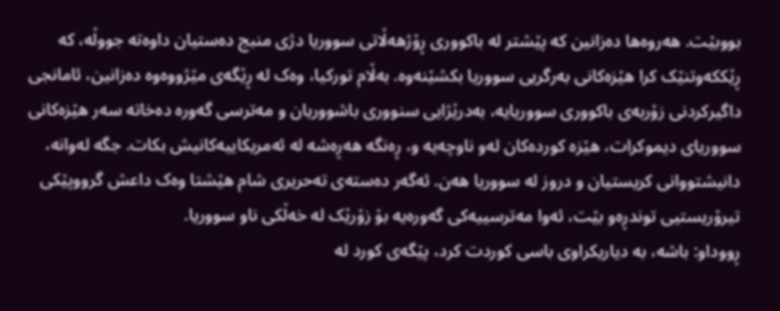بووبێت. هەروەها دەزانین کە پێشتر لە باکووری ڕۆژهەڵاتی سووریا دژی منبج دەستیان داوەتە جووڵە، کە ڕێککەوتنێک کرا هێزەکانی بەرگریی سووریا بکشێنەوە. بەڵام تورکیا، وەک لە ڕێگەی مێژووەوە دەزانین، ئامانجی داگیرکردنی زۆربەی باکووری سووریایە، بەدرێژایی سنووری باشووریان و مەترسی گەورە دەخاتە سەر هێزەکانی سووریای دیموکرات، هێزە کوردەکان لەو ناوچەیە و، ڕەنگە هەڕەشە لە ئەمریکاییەکانیش بکات. جگە لەوانە، دانیشتووانی کریستیان و دروز لە سووریا هەن. ئەگەر دەستەی تەحریری شام هێشتا وەک داعش گرووپێکی تیرۆریستیی توندڕەو بێت، ئەوا مەترسییەکی گەورەیە بۆ زۆرێک لە خەڵکی ناو سووریا.
ڕووداو: باشە، بە دیاریکراوی باسی کوردت کرد، پێگەی کورد لە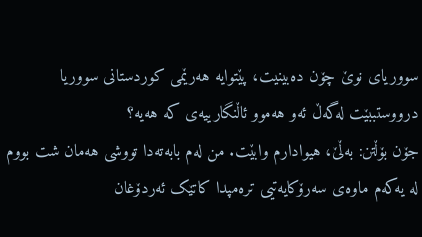سووریای نوێ چۆن دەبینیت، پێتوایە هەرێمی کوردستانی سووریا درووستببێت لەگەڵ ئەو هەموو ئاڵنگارییەی کە هەیە؟
جۆن بۆڵتن: بەڵێ، هیوادارم وابێت. من لەم بابەتەدا تووشی هەمان شت بووم لە یەکەم ماوەی سەرۆکایەتیی ترەمپدا کاتێک ئەردۆغان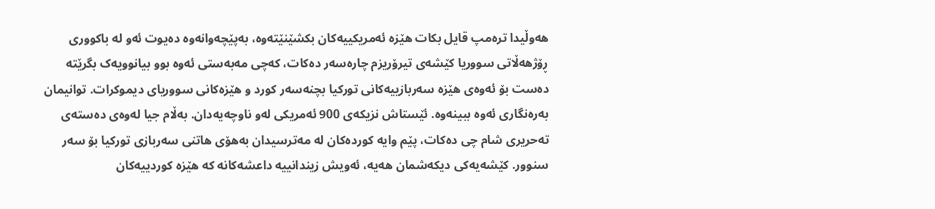هەوڵیدا ترەمپ قایل بکات هێزە ئەمریکییەکان بکشێنێتەوە، بەپێچەوانەوە دەیوت ئەو لە باکووری ڕۆژهەڵاتی سووریا کێشەی تیرۆریزم چارەسەر دەکات، کەچی مەبەستی ئەوە بوو بیانوویەک بگرێتە دەست بۆ ئەوەی هێزە سەربازییەکانی تورکیا بچنەسەر کورد و هێزەکانی سووریای دیموکرات. توانیمان بەرەنگاری ئەوە ببینەوە. ئێستاش نزیکەی 900 ئەمریکی لەو ناوچەیەدان. بەڵام جیا لەوەی دەستەی تەحریری شام چی دەکات، پێم وایە کوردەکان لە مەترسیدان بەهۆی هاتنی سەربازی تورکیا بۆ سەر سنوور. کێشەیەکی دیکەشمان هەیە، ئەویش زیندانییە داعشەکانە کە هێزە کوردییەکان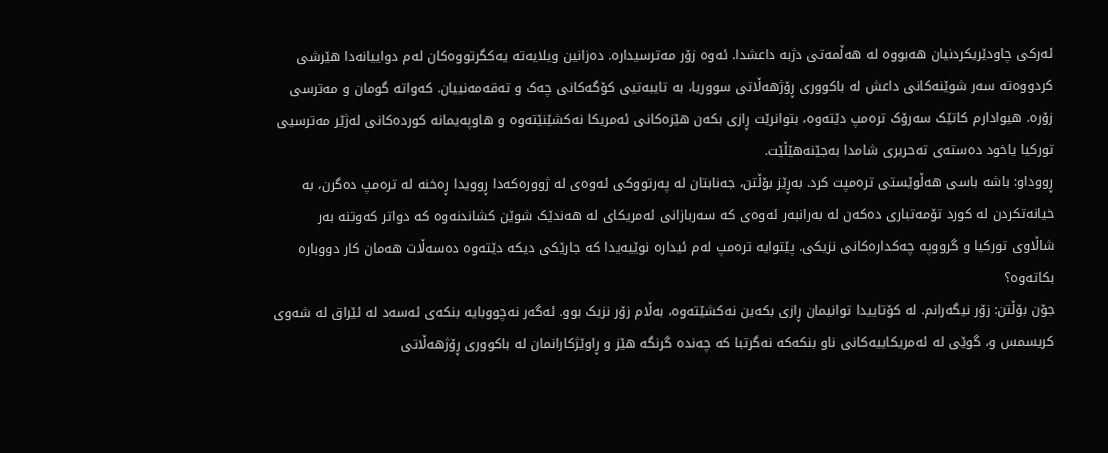ئەرکی چاودێریکردنیان هەبووە لە هەڵمەتی دژبە داعشدا. ئەوە زۆر مەترسیدارە. دەزانین ویلایەتە یەکگرتووەکان لەم دواییانەدا هێرشی کردووەتە سەر شوێنەکانی داعش لە باکووری ڕۆژهەڵاتی سووریا، بە تایبەتیی کۆگەکانی چەک و تەقەمەنییان. کەواتە گومان و مەترسی زۆرە. هیوادارم کاتێک سەرۆک ترەمپ دێتەوە، بتوانرێت ڕازی بکەن هێزەکانی ئەمریکا نەکشێنێتەوە و هاوپەیمانە کوردەکانی لەژێر مەترسیی تورکیا یاخود دەستەی تەحریری شامدا بەجێنەهێڵێت.
ڕووداو: باشە باسی هەڵوێستی ترەمپت کرد. بەڕێز بۆڵتن، جەنابتان لە پەرتووکی ئەوەی لە ژوورەکەدا ڕوویدا ڕەخنە لە ترەمپ دەگرن، بە خیانەتکردن لە کورد تۆمەتباری دەکەن لە بەرانبەر ئەوەی کە سەربازانی ئەمریکای لە هەندێک شوێن کشاندنەوە کە دواتر کەوتنە بەر شاڵاوی تورکیا و گرووپە چەکدارەکانی نزیکی. پێتوایە ترەمپ لەم ئیدارە نوێیەیدا کە جارێکی دیکە دێتەوە دەسەڵات هەمان کار دووبارە بکاتەوە؟
جۆن بۆڵتن: زۆر نیگەرانم. لە کۆتاییدا توانیمان ڕازی بکەین نەکشێتەوە، بەڵام زۆر نزیک بوو. ئەگەر نەچووبایە بنکەی ئەسەد لە ئێراق لە شەوی کریسمس و، گوێی لە ئەمریکاییەکانی ناو بنکەکە نەگرتبا کە چەندە گرنگە هێز و ڕاوێژکارانمان لە باکووری ڕۆژهەڵاتی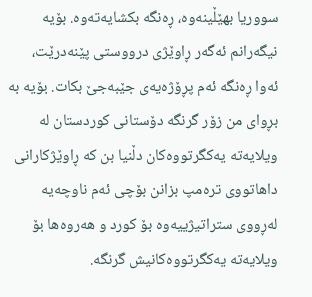سووریا بهێڵینەوە، ڕەنگە بکشایەتەوە. بۆیە نیگەرانم ئەگەر ڕاوێژی درووستی پێنەدرێت، ئەوا ڕەنگە ئەم پڕۆژەیەی جێبەجێ بکات. بۆیە بە بڕوای من زۆر گرنگە دۆستانی کوردستان لە ویلایەتە یەکگرتووەکان دڵنیا بن کە ڕاوێژکارانی داهاتووی ترەمپ بزانن بۆچی ئەم ناوچەیە لەڕووی ستراتیژییەوە بۆ کورد و هەروەها بۆ ویلایەتە یەکگرتووەکانیش گرنگە.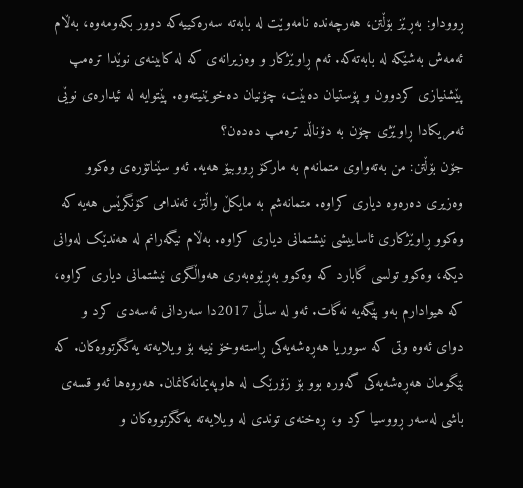ڕووداو: بەڕێز بۆڵتن، هەرچەندە نامەوێت لە بابەتە سەرەکییەکە دوور بکەومەوە، بەڵام ئەمەش بەشێکە لە بابەتەکە. ئەم ڕاوێژکار و وەزیرانەی کە لە کابینەی نوێدا ترەمپ پێشنیازی کردوون و پۆستیان دەبێت، چۆنیان دەخوێنیتەوە. پێتوایە لە ئیدارەی نوێی ئەمریکادا ڕاوێژی چۆن بە دۆناڵد ترەمپ دەدەن؟
جۆن بۆڵتن: من بەتەواوی متمانەم بە مارکۆ ڕووبیۆ هەیە. ئەو سێناتۆرەی وەکوو وەزیری دەرەوە دیاری کراوە. متمانەشم بە مایکڵ واڵتز، ئەندامی کۆنگرێس هەیە کە وەکوو ڕاوێژکاری ئاساییشی نیشتمانی دیاری کراوە. بەڵام نیگەرانم لە هەندێک لەوانی دیکە، وەکوو تولسی گابارد کە وەکوو بەڕێوەبەری هەواڵگری نیشتمانی دیاری کراوە، کە هیوادارم بەو پێگەیە نەگات. ئەو لە ساڵی 2017دا سەردانی ئەسەدی کرد و دوای ئەوە وتی کە سووریا هەڕەشەیەکی ڕاستەوخۆ نییە بۆ ویلایەتە یەکگرتووەکان. کە بێگومان هەڕەشەیەکی گەورە بوو بۆ زۆرێک لە هاوپەیمانەکانمان. هەروەها ئەو قسەی باشی لەسەر ڕووسیا کرد و، ڕەخنەی توندی لە ویلایەتە یەکگرتووەکان و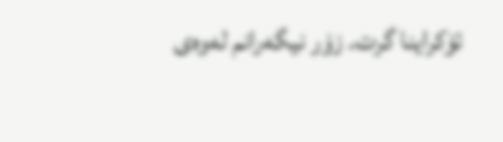ئۆکراینا گرت. زۆر نیگەرانم لەوەی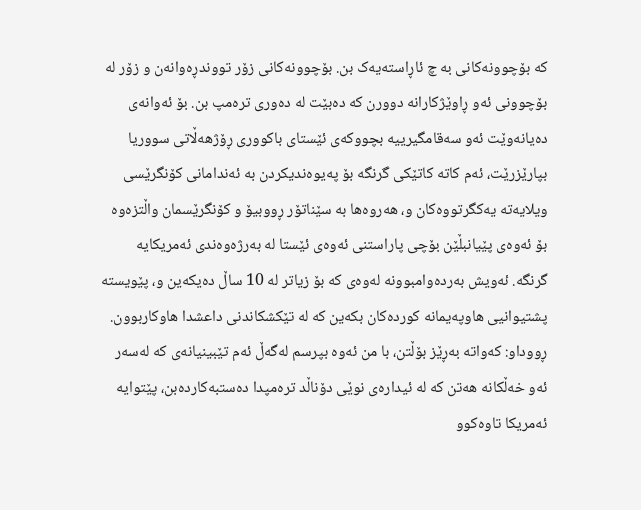کە بۆچوونەکانی بە چ ئاڕاستەیەک بن. بۆچوونەکانی زۆر تووندڕەوانەن و زۆر لە بۆچوونی ئەو ڕاوێژکارانە دوورن کە دەبێت لە دەوری ترەمپ بن. بۆ ئەوانەی دەیانەوێت ئەو سەقامگیرییە بچووکەی ئێستای باکووری ڕۆژهەڵاتی سووریا بپارێزرێت، ئەم کاتە کاتێکی گرنگە بۆ پەیوەندیکردن بە ئەندامانی کۆنگرێسی ویلایەتە یەکگرتووەکان و، هەروەها بە سێناتۆر ڕووبیۆ و کۆنگرێسمان واڵتزەوە بۆ ئەوەی پێیانبڵێن بۆچی پاراستنی ئەوەی ئێستا لە بەرژەوەندی ئەمریکایە گرنگە. ئەویش بەردەوامبوونە لەوەی کە بۆ زیاتر لە 10 ساڵ دەیکەین و، پێویستە پشتیوانیی هاوپەیمانە کوردەکان بکەین کە لە تێکشکاندنی داعشدا هاوکاربوون.
ڕووداو: کەواتە بەڕێز بۆڵتن، با من ئەوە بپرسم لەگەڵ ئەم تێبینیانەی کە لەسەر ئەو خەڵکانە هەتن کە لە ئیدارەی نوێی دۆناڵد ترەمپدا دەستبەکاردەبن، پێتوایە ئەمریکا تاوەکوو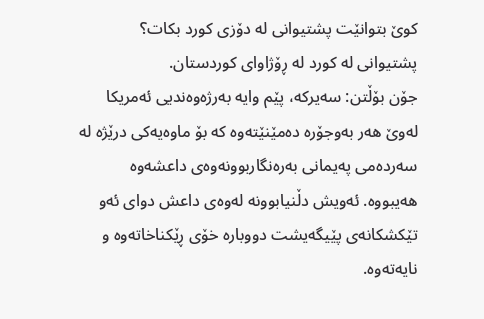کوێ بتوانێت پشتیوانی لە دۆزی کورد بکات؟ پشتیوانی لە کورد لە ڕۆژاوای کوردستان.
جۆن بۆڵتن: سەیرکە، پێم وایە بەرژەوەندیی ئەمریکا لەوێ هەر بەوجۆرە دەمێنێتەوە کە بۆ ماوەیەکی درێژە لە سەردەمی پەیمانی بەرەنگاربوونەوەی داعشەوە هەیبووە. ئەویش دڵنیابوونە لەوەی داعش دوای ئەو تێکشکانەی پێیگەیشت دووبارە خۆی ڕێکناخاتەوە و نایەتەوە.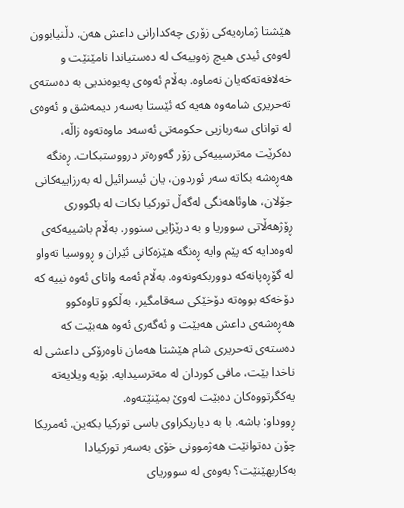هێشتا ژمارەیەکی زۆری چەکدارانی داعش هەن. دڵنیابوون لەوەی ئیدی هیچ زەوییەک لە دەستیاندا نامێنێت و خەلافەتەکەیان نەماوە. بەڵام ئەوەی پەیوەندیی بە دەستەی تەحریری شامەوە هەیە کە ئێستا بەسەر دیمەشق و ئەوەی لە توانای سەربازیی حکومەتی ئەسەد ماوەتەوە زاڵە، دەکرێت مەترسییەکی زۆر گەورەتر درووستبکات. ڕەنگە هەڕەشە بکاتە سەر ئوردون، یان ئیسرائیل لە بەرزاییەکانی جۆلان، هاوئاهەنگی لەگەڵ تورکیا بکات لە باکووری ڕۆژهەڵاتی سووریا و بە درێژایی سنوور. بەڵام باشییەکەی لەوەدایە کە پێم وایە ڕەنگە هێزەکانی ئێران و ڕووسیا تەواو لە گۆڕەپانەکە دووربکەونەوە. بەڵام ئەمە واتای ئەوە نییە کە دۆخەکە بووەتە دۆخێکی سەقامگیر، بەڵکوو تاوەکوو هەڕەشەی داعش هەبێت و ئەگەری ئەوە هەبێت کە دەستەی تەحریری شام هێشتا هەمان ناوەرۆکی داعشی لە ناخدا بێت، مافی کوردان لە مەترسیدایە. بۆیە ویلایەتە یەکگرتووەکان دەبێت لەوێ بمێنێتەوە.
ڕووداو: باشە. با بە دیاریکراوی باسی تورکیا بکەین. ئەمریکا چۆن دەتوانێت هەژموونی خۆی بەسەر تورکیادا بەکاربهێنێت؟ بەوەی لە سووریای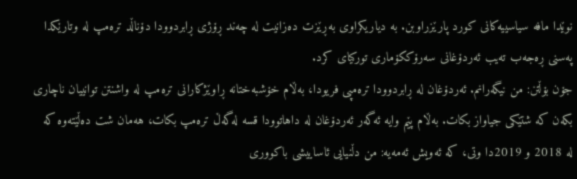نوێدا مافە سیاسییەکانی کورد پارێزراوبن. بە دیاریکراوی بەڕێزت دەزانیت لە چەند ڕۆژی ڕابردوودا دۆناڵد ترەمپ لە وتارێکدا پەسنی ڕەجەب تەیب ئەردۆغانی سەرۆککۆماری تورکیای کرد.
جۆن بۆڵتن: من نیگەرانم. ئەردۆغان لە ڕابردوودا ترەمپی فریودا، بەڵام خۆشبەختانە ڕاوێژکارانی ترەمپ لە واشنتن توانییان ناچاری بکەن کە شتێکی جیاواز بکات. بەڵام پێم وایە ئەگەر ئەردۆغان لە داهاتوودا قسە لەگەڵ ترەمپ بکات، هەمان شت دەڵێتەوە کە لە 2018 و 2019دا وتی، کە ئەویش ئەمەیە: من دڵنیایی ئاساییشی باکووری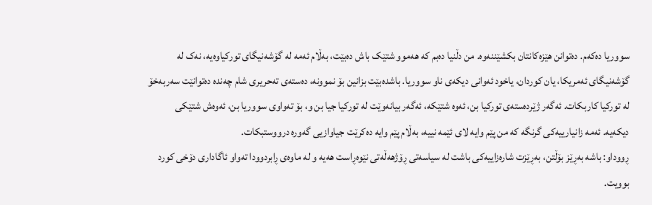سووریا دەکەم. دەتوانن هێزەکانتان بکشێننەوە. من دڵنیا دەبم کە هەموو شتێک باش دەبێت، بەڵام ئەمە لە گۆشەنیگای تورکیاوەیە، نەک لە گۆشەنیگای ئەمریکا، یان کوردان، یاخود ئەوانی دیکەی ناو سووریا. باشدەبێت بزانین بۆ نموونە، دەستەی تەحریری شام چەندە دەتوانێت سەربەخۆ لە تورکیا کاربکات. ئەگەر ژێردەستەی تورکیا بن، ئەوە شتێکە، ئەگەر بیانەوێت لە تورکیا جیا بن و، بۆ تەواوی سووریا بن، ئەوەش شتێکی دیکەیە. ئەمە زانیارییەکی گرنگە کە من پێم وایە لای ئێمە نییە، بەڵام پێم وایە دەکرێت جیاوازیی گەورە درووستبکات.
ڕووداو: باشە بەڕێز بۆڵتن، بەڕێزت شارەزاییەکی باشت لە سیاسەتی ڕۆژهەڵەتی نێوەڕاست هەیە و لە ماوەی ڕابردوودا تەواو ئاگاداری دۆخی کورد بوویت.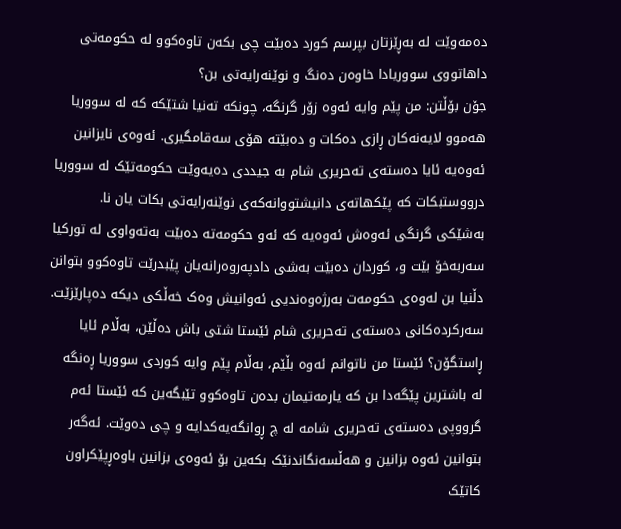دەمەوێت لە بەڕێزتان بپرسم کورد دەبێت چی بکەن تاوەکوو لە حکومەتی داهاتووی سووریادا خاوەن دەنگ و نوێنەرایەتی بن؟
جۆن بۆڵتن: من پێم وایە ئەوە زۆر گرنگە، چونکە تەنیا شتێکە کە لە سووریا هەموو لایەنەکان ڕازی دەکات و دەبێتە هۆی سەقامگیری. ئەوەی نایزانین ئەوەیە ئایا دەستەی تەحریری شام بە جیددی دەیەوێت حکومەتێک لە سووریا درووستبکات کە پێکهاتەی دانیشتووانەکەی نوێنەرایەتی بکات یان نا. بەشێکی گرنگی ئەوەش ئەوەیە کە ئەو حکومەتە دەبێت بەتەواوی لە تورکیا سەربەخۆ بێت و، کوردان دەبێت بەشی دادپەروەرانەیان پێبدرێت تاوەکوو بتوانن دڵنیا بن لەوەی حکومەت بەرژەوەندیی ئەوانیش وەک خەڵکی دیکە دەپارێزێت. سەرکردەکانی دەستەی تەحریری شام ئێستا شتی باش دەڵێن، بەڵام ئایا ڕاستگۆن؟ ئێستا من ناتوانم ئەوە بڵێم، بەڵام پێم وایە کوردی سووریا ڕەنگە لە باشترین پێگەدا بن کە یارمەتیمان بدەن تاوەکوو تێبگەین کە ئێستا ئەم گرووپی دەستەی تەحریری شامە لە چ ڕوانگەیەکدایە و چی دەوێت. ئەگەر بتوانین ئەوە بزانین و هەڵسەنگاندنێک بکەین بۆ ئەوەی بزانین باوەڕپێکراون کاتێک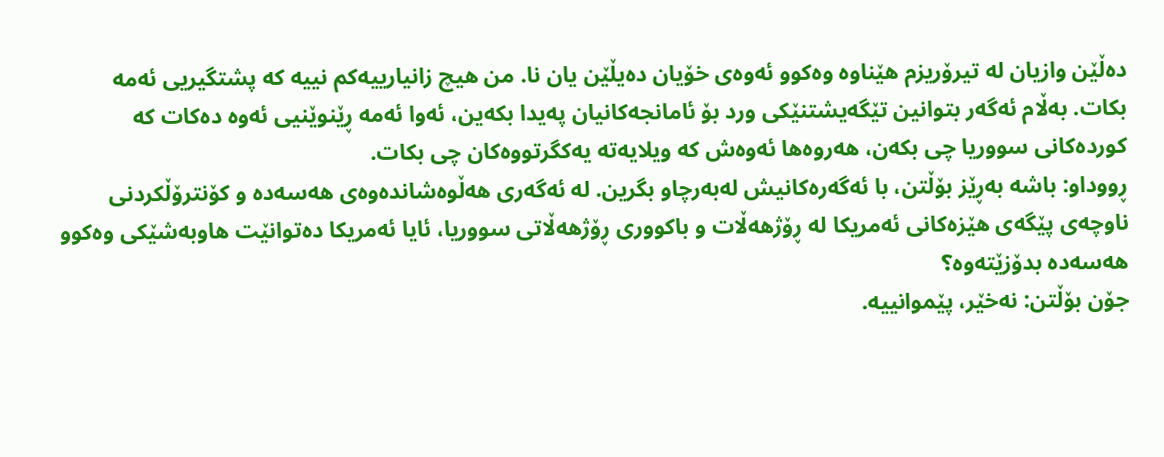دەڵێن وازیان لە تیرۆریزم هێناوە وەکوو ئەوەی خۆیان دەیڵێن یان نا. من هیچ زانیارییەکم نییە کە پشتگیریی ئەمە بکات. بەڵام ئەگەر بتوانین تێگەیشتنێکی ورد بۆ ئامانجەکانیان پەیدا بکەین، ئەوا ئەمە ڕێنوێنیی ئەوە دەکات کە کوردەکانی سووریا چی بکەن، هەروەها ئەوەش کە ویلایەتە یەکگرتووەکان چی بکات.
ڕووداو: باشە بەڕێز بۆڵتن، با ئەگەرەکانیش لەبەرچاو بگرین. لە ئەگەری هەڵوەشاندەوەی هەسەدە و کۆنترۆڵکردنی ناوچەی پێگەی هێزەکانی ئەمریکا لە ڕۆژهەڵات و باکووری ڕۆژهەڵاتی سووریا، ئایا ئەمریکا دەتوانێت هاوبەشێکی وەکوو هەسەدە بدۆزێتەوە؟
جۆن بۆڵتن: نەخێر، پێموانییە.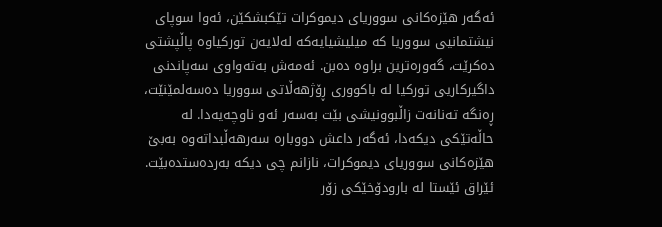ئەگەر هێزەکانی سووریای دیموکرات تێکبشکێن، ئەوا سوپای نیشتمانیی سووریا کە میلیشیایەکە لەلایەن تورکیاوە پاڵپشتی دەکرێت، گەورەترین براوە دەبن. ئەمەش بەتەواوی سەپاندنی داگیرکاریی تورکیا لە باکووری ڕۆژهەڵاتی سووریا دەسەلمێنێت، ڕەنگە تەنانەت زاڵبوونیشی بێت بەسەر ئەو ناوچەیەدا. لە حاڵەتێکی دیکەدا، ئەگەر داعش دووبارە سەرهەڵبداتەوە بەبێ هێزەکانی سووریای دیموکرات، نازانم چی دیکە بەردەستدەبێت. ئێراق ئێستا لە بارودۆخێکی زۆر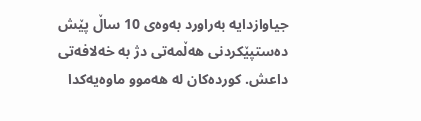جیاوازدایە بەراورد بەوەی 10 ساڵ پێش دەستپێکردنی هەڵمەتی دژ بە خەلافەتی داعش. کوردەکان لە هەموو ماوەیەکدا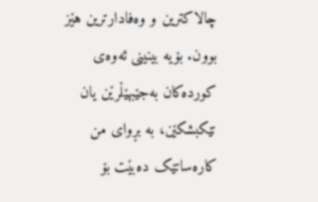چالاکترین و وەفادارترین هێز بوون. بۆیە بینینی ئەوەی کوردەکان بەجێبهێڵرێن یان تێکبشکێن، بە بڕوای من کارەساتێک دەبێت بۆ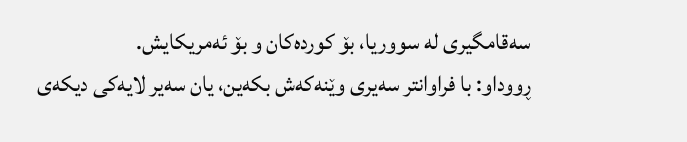سەقامگیری لە سووریا، بۆ کوردەکان و بۆ ئەمریکایش.
ڕووداو: با فراوانتر سەیری وێنەکەش بکەین، یان سەیر لایەکی دیکەی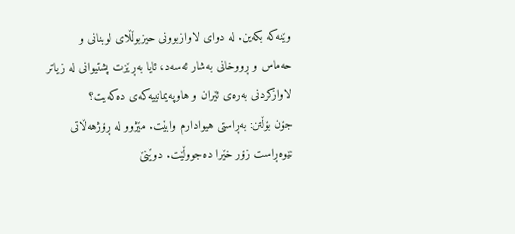وێنەکە بکەین. لە دوای لاوازبوونی حیزبوڵڵای لوبنانی و حەماس و ڕووخانی بەشار ئەسەد، ئایا بەڕێزت پشتیوانی لە زیاتر لاوازکردنی بەرەی ئێران و هاوپەیمانییەکەی دەکەیت؟
جۆن بۆڵتن: بەڕاستی هیوادارم وابێت. مێژوو لە ڕۆژهەڵاتی نێوەڕاست زۆر خێرا دەجووڵێت. دوێنێ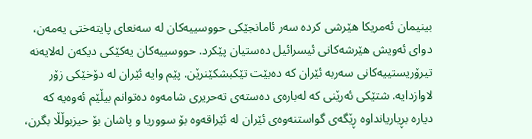بینیمان ئەمریکا هێرشی کردە سەر ئامانجێکی حووسییەکان لە سەنعای پایتەختی یەمەن، دوای ئەویش هێرشەکانی ئیسرائیل دەستیان پێکرد. حووسییەکان یەکێکی دیکەن لەلایەنە تیرۆریستییەکانی سەربە ئێران کە دەبێت تێکبشکێنرێن. پێم وایە ئێران لە دۆخێکی زۆر لاوازدایە. شتێکی ئەرێنی کە لەبارەی دەستەی تەحریری شامەوە دەتوانم بیڵێم ئەوەیە کە دیارە بڕیاریانداوە ڕێگەی گواستنەوەی ئێران لە ئێراقەوە بۆ سووریا و پاشان بۆ حیزبوڵڵا بگرن،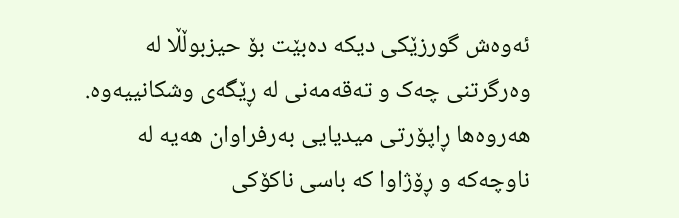ئەوەش گورزێکی دیکە دەبێت بۆ حیزبوڵڵا لە وەرگرتنی چەک و تەقەمەنی لە ڕێگەی وشکانییەوە. هەروەها ڕاپۆرتی میدیایی بەرفراوان هەیە لە ناوچەکە و ڕۆژاوا کە باسی ناکۆکی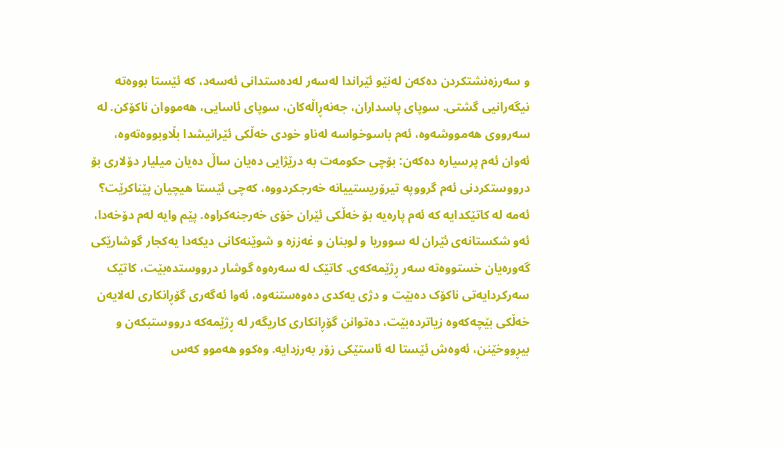و سەرزەنشتکردن دەکەن لەنێو ئێراندا لەسەر لەدەستدانی ئەسەد، کە ئێستا بووەتە نیگەرانیی گشتی. سوپای پاسداران، جەنەڕاڵەکان، سوپای ئاسایی، هەمووان ناکۆکن. لە سەرووی هەمووشەوە، ئەم باسوخواسە لەناو خودی خەڵکی ئێرانیشدا بڵاوبووەتەوە، ئەوان ئەم پرسیارە دەکەن: بۆچی حکومەت بە درێژایی دەیان ساڵ دەیان میلیار دۆلاری بۆ درووستکردنی ئەم گرووپە تیرۆریستییانە خەرجکردووە، کەچی ئێستا هیچیان پێناکرێت؟ ئەمە لە کاتێکدایە کە ئەم پارەیە بۆ خەڵکی ئێران خۆی خەرجنەکراوە. پێم وایە لەم دۆخەدا، ئەو شکستانەی ئێران لە سووریا و لوبنان و غەززە و شوێنەکانی دیکەدا یەکجار گوشارێکی گەورەیان خستووەتە سەر ڕژێمەکەی. کاتێک لە سەرەوە گوشار درووستدەبێت، کاتێک سەرکردایەتی ناکۆک دەبێت و دژی یەکدی دەوەستنەوە، ئەوا ئەگەری گۆڕانکاری لەلایەن خەڵکی بێچەکەوە زیاتردەبێت، دەتوانن گۆڕانکاری کاریگەر لە ڕژێمەکە درووستبکەن و بیڕووخێنن، ئەوەش ئێستا لە ئاستێکی زۆر بەرزدایە. وەکوو هەموو کەس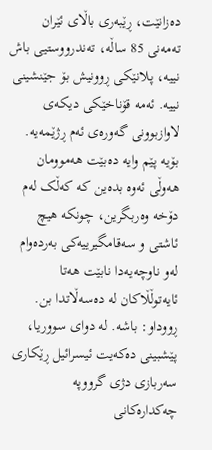دەزانێت، ڕێبەری باڵای ئێران تەمەنی 85 ساڵە، تەندرووستیی باش نییە، پلانێکی ڕوونیش بۆ جێنشینی نییە. ئەمە قۆناخێکی دیکەی لاوازبوونی گەورەی ئەم ڕژێمەیە. بۆیە پێم وایە دەبێت هەموومان هەوڵی ئەوە بدەین کە کەڵک لەم دۆخە وەربگرین، چونکە هیچ ئاشتی و سەقامگیرییەکی بەردەوام لەو ناوچەیەدا نابێت هەتا ئایەتوڵڵاکان لە دەسەڵاتدا بن.
ڕووداو: باشە. لە دوای سووریا، پێشبینی دەکەیت ئیسرائیل ڕێکاری سەربازی دژی گرووپە چەکدارەکانی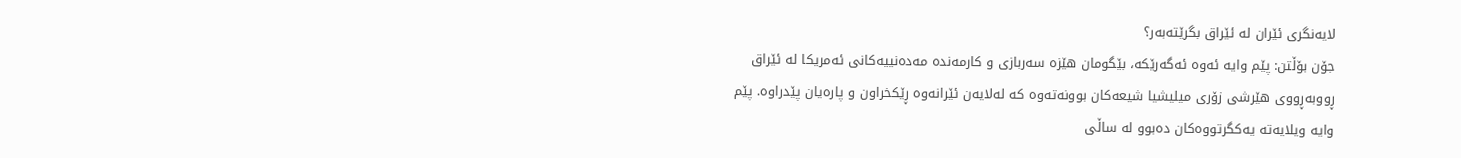لایەنگری ئێران لە ئێراق بگرێتەبەر؟
جۆن بۆڵتن: پێم وایە ئەوە ئەگەرێکە، بێگومان هێزە سەربازی و کارمەندە مەدەنییەکانی ئەمریکا لە ئێراق ڕووبەڕووی هێرشی زۆری میلیشیا شیعەکان بوونەتەوە کە لەلایەن ئێرانەوە ڕێکخراون و پارەیان پێدراوە. پێم وایە ویلایەتە یەکگرتووەکان دەبوو لە ساڵی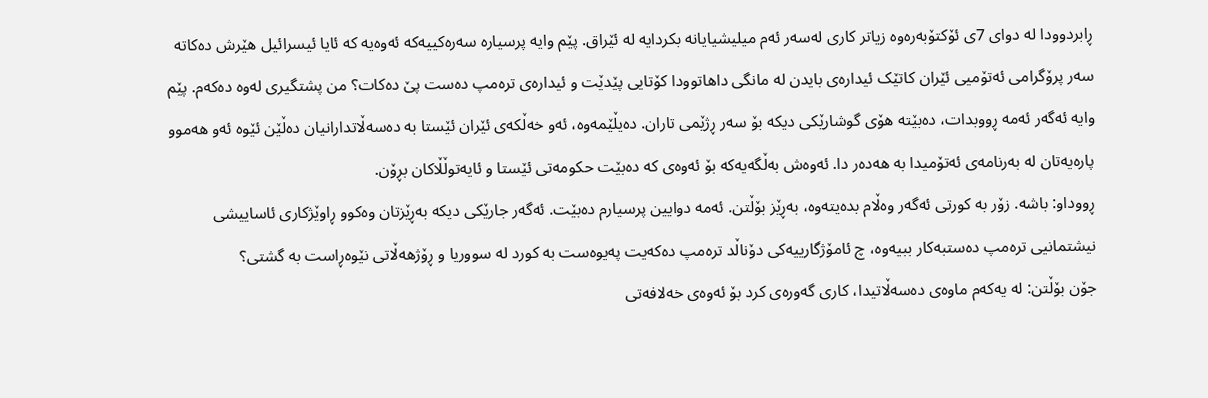ڕابردوودا لە دوای 7ی ئۆکتۆبەرەوە زیاتر کاری لەسەر ئەم میلیشیایانە بکردایە لە ئێراق. پێم وایە پرسیارە سەرەکییەکە ئەوەیە کە ئایا ئیسرائیل هێرش دەکاتە سەر پرۆگرامی ئەتۆمیی ئێران کاتێک ئیدارەی بایدن لە مانگی داهاتوودا کۆتایی پێدێت و ئیدارەی ترەمپ دەست پێ دەکات؟ من پشتگیری لەوە دەکەم. پێم وایە ئەگەر ئەمە ڕووبدات، دەبێتە هۆی گوشارێکی دیکە بۆ سەر ڕژێمی تاران. دەیڵێمەوە، ئەو خەڵکەی ئێران ئێستا بە دەسەڵاتدارانیان دەڵێن ئێوە ئەو هەموو پارەیەتان لە بەرنامەی ئەتۆمیدا بە هەدەر دا. ئەوەش بەڵگەیەکە بۆ ئەوەی کە دەبێت حکومەتی ئێستا و ئایەتوڵڵاکان بڕۆن.
ڕووداو: باشە. زۆر بە کورتی ئەگەر وەڵام بدەیتەوە، بەڕێز بۆڵتن. ئەمە دوایین پرسیارم دەبێت. ئەگەر جارێکی دیکە بەڕێزتان وەکوو ڕاوێژکاری ئاساییشی نیشتمانیی ترەمپ دەستبەکار ببیەوە، چ ئامۆژگارییەکی دۆناڵد ترەمپ دەکەیت پەیوەست بە کورد لە سووریا و ڕۆژهەڵاتی نێوەڕاست بە گشتی؟
جۆن بۆڵتن: لە یەکەم ماوەی دەسەڵاتیدا، کاری گەورەی کرد بۆ ئەوەی خەلافەتی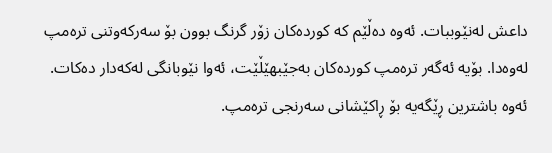داعش لەنێوببات. ئەوە دەڵێم کە کوردەکان زۆر گرنگ بوون بۆ سەرکەوتنی ترەمپ لەوەدا. بۆیە ئەگەر ترەمپ کوردەکان بەجێبهێڵێت، ئەوا نێوبانگی لەکەدار دەکات. ئەوە باشترین ڕێگەیە بۆ ڕاکێشانی سەرنجی ترەمپ.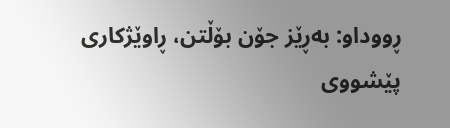ڕووداو: بەڕێز جۆن بۆڵتن، ڕاوێژکاری پێشووی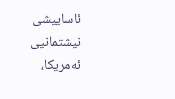ئاساییشی نیشتمانیی ئەمریکا،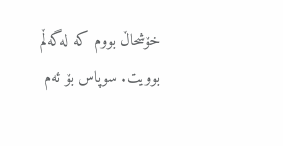خۆشحاڵ بووم کە لەگەڵم بوویت. سوپاس بۆ ئەم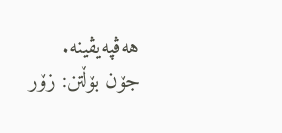هەڤپەیڤینە.
جۆن بۆڵتن: زۆر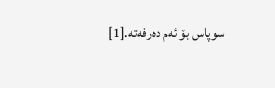سوپاس بۆ ئەم دەرفەتە.[1]